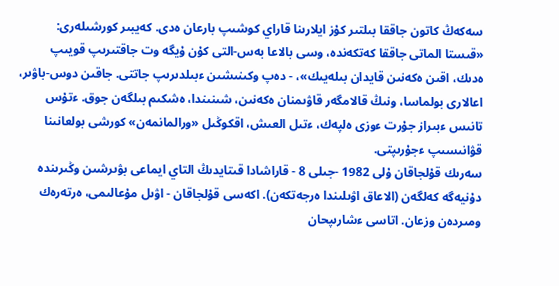سەكەڭ كاتون جاققا بىلتىر كۇز ايلارىنا قاراي كوشىپ بارعان ەدى. كەيبىر كورشىلەرى: «قىستا الماتى جاققا كەتكەندە، وسى بالاعا بەس-التى كۇن ۇيگە وت جاقتىرىپ قويىپ ەدىك، اقىن ەكەنىن قايدان بىلەيىك»، - دەپ وكىنىشىن ءبىلدىرىپ جاتتى. جاقىن دوس-باۋىر، اعالارى بولماسا، ونىڭ قالامگەر قاۋىمنان ەكەنىن، شىنىندا، ەشكىم بىلگەن جوق. ءتۇس تانىس ءبىراز جۇرت ءوزى ەلپەك، ءتىل العىش، اقكوڭىل «ورالمانمەن» كورشى بولعانىنا قۋانىسىپ ءجۇرىپتى.
سەرىك قۇلجاقان ۇلى 1982 -جىلى 8 - قاراشادا قىتايدىڭ التاي ايماعى بۋىرشىن وڭىرىندە دۇنيەگە كەلگەن (الاعاق اۋىلىندا ەرجەتكەن). اكەسى قۇلجاقان - اۋىل مۇعالىمى، ەرتەرەك ومىردەن وزعان. اتاسى ءشارىپحان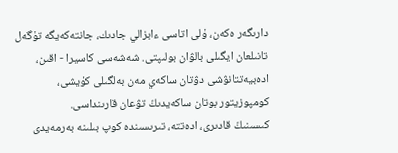دارىگەر ەكەن، ۇلى اتاسى ءابزالي جادىك، جانتەكەيگە تۇگەل تانىلعان ايگىلى بالۋان بولىپتى. شەشەسى كاسيرا - اقىن، ادەبيەتتانۋشى دۋتان ساكەي مەن بەلگىلى كۇيشى، كومپوزيتور بوتان ساكەيدىڭ تۋعان قارىنداسى.
كىسىنىڭ قادىرى، ادەتتە، تىرىسىندە كوپ بىلىنە بەرمەيدى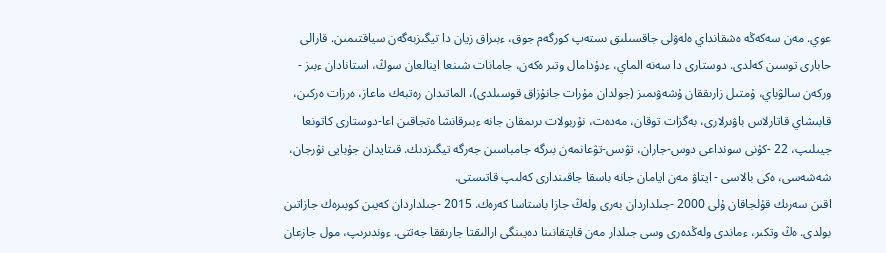عوي. مەن سەكەڭە ەشقانداي ەلەۋلى جاقسىلىق ىستەپ كورگەم جوق، ءبىراق زيان دا تيگىزبەگەن سياقتىمىن. قارالى حابارى توسىن كەلدى. دوستارى دا سەنە الماي، ءدۇدامال وتىر ەكەن، جامانات شىنعا اينالعان سوڭ، استانادان ءبىز - وركەن سالۋباي، ۇمتىل زارىققان ۇشەۋىمىز (جولدان مۇرات جانۇزاق قوسىلدى)، الماتىدان رەتبەك ماعاز، ەرزات ەركىن، قابىشاي قاتارلاس باۋىرلارى، بەگزات توقان، مەدەت، نۇربولات ىرىمقان جانە ءبىرقانشا ەتجاقىن اعا-دوستارى كاتونعا جيىلىپ، 22 -كۇنى سونداعى دوس-جاران، تۋىس-تۋعانمەن بىرگە جامباسىن جەرگە تيگىزدىك. قىتايدان جۇبايى نۇرجان، شەشەسى، ەكى بالاسى - ايتاۋ مەن ايامان جانە باسقا جاقىندارى كەلىپ قاتىستى.
اقىن سەرىك قۇلجاقان ۇلى 2000 -جىلداردان بەرى ولەڭ جازا باستاسا كەرەك. 2015 -جىلداردان كەيىن كوبىرەك جازاتىن بولدى. ەڭ وتكىر، ءماندى ولەڭدەرى وسى جىلدار مەن قايتقانىنا دەيىنگى ارالىقتا جارىققا جەتتى. ءوندىرىپ، مول جازعان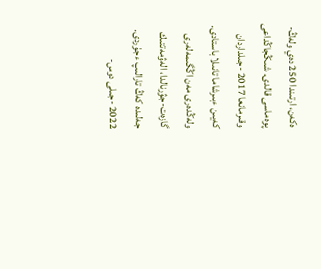ەكەن، ارتىندا 250 دەي ولەڭ-پوەماسى قالدى. شىڭجاڭداعى وقىرمانعا 2017 -جىلداردان كەيىن ءبىرشاما تانىلا باستادى. ولەڭدەرى مەن اڭگىمەلەرى گازەت-جۋرنالدا، الەۋمەتتىك جەلىدە كەڭ تارالىپ ءجۇردى.
2022 -جىلى دوس-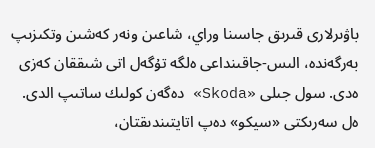باۋىرلارى قىرىق جاسىنا وراي، شاعىن ونەر كەشىن وتكىزىپ بەرگەندە، الىس-جاقىنداعى ەلگە تۇگەل اتى شىققان كەزى ەدى. سول جىلى «Skoda» دەگەن كولىك ساتىپ الدى. ەل سەرىكتى «سيكو» دەپ اتايتىندىقتان،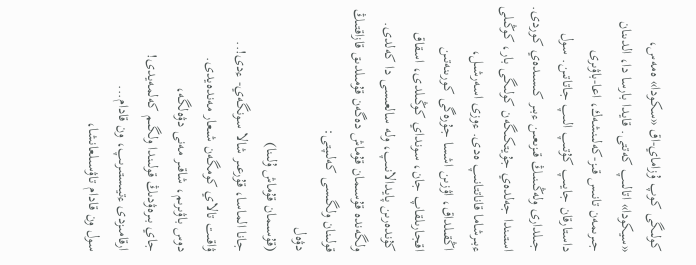كولىگى كوپ ۇزاماي-اق «سكودا» ەمەس، «سيكودا» اتالىپ كەتتى. قايدا بارسا دا، الدىنان جىرىمەن تانىس قىز-كەلىنشەك، اعا-باۋىرى داستارقان جايىپ كۇتىپ الىپ جاتاتىن. سول جىلدارى ولەڭىنىڭ قىزىعىن ءبىر كىسىدەي كوردى. استىندا جەلدەي جۇيتكىگەن كولىگى بار، كوڭىلى ءبىرشاما قاناتتانىپ ەدى. ءوزى اسەرشىل، اڭقىلداق، اۋزىن اشسا جۇرەگى كورىنەتىن اقجارىلقاپ جان، سونداي كوڭىلدى، اسقاق كۇندەرىن پايدالانىپ، ولە سالعىسى دا كەلدى. ولگەندە قۇسىمان قۇماش دەگەن قۇمىلدىق قازاقتىڭ قولىنان ولگىسى كەلىپتى:
دۋەل
(قۇسىمان قۇماش ۇلىنا)
جانا الماسا، قۇرعىر شالا سونگەي- ءدى!..
ۋاقىت تالاي كومگەن شىعار مەندەيدى.
دوس باۋىرىم، شاقىر مەنى دۋەلگە،
جاي بىرەۋدىڭ قولىندا ولگىم كەلمەيدى!
ارقامىزدى ءتيىستىرىپ، ون قادام...
سول ون قادام تاۋسىلعانشا،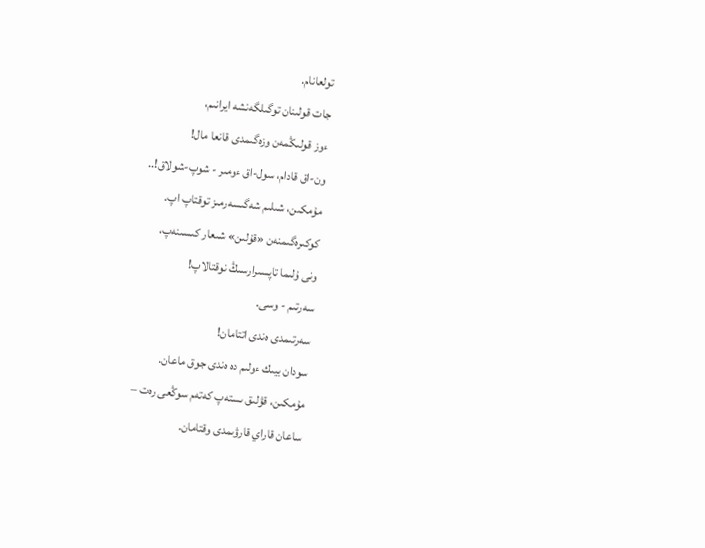تولعانام.
جات قولىنان توگىلگەنشە ايرانىم،
ءوز قولىڭمەن وزەگىمدى قانعا مال!
ون-اق قادام، سول-اق ءومىر - شوپ-شولاق!..
مۇمكىن، شىلىم شەگىسەرمىز توقتاپ اپ.
كوكىرەگىمنەن «قۇلىن» شىعار كىسىنەپ،
ونى ۇلىما تاپسىرارسىڭ نوقتالاپ!
سەرتىم - وسى.
سەرتىمدى ەندى اتتامان!
سودان بيىك ءولىم دە ەندى جوق ماعان.
مۇمكىن، قۋلىق ىستەپ كەتەم سوڭعى رەت –
ساعان قاراي قارۋىمدى وقتامان.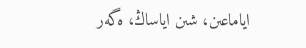اياماعىن، شىن اياساڭ، ەگەر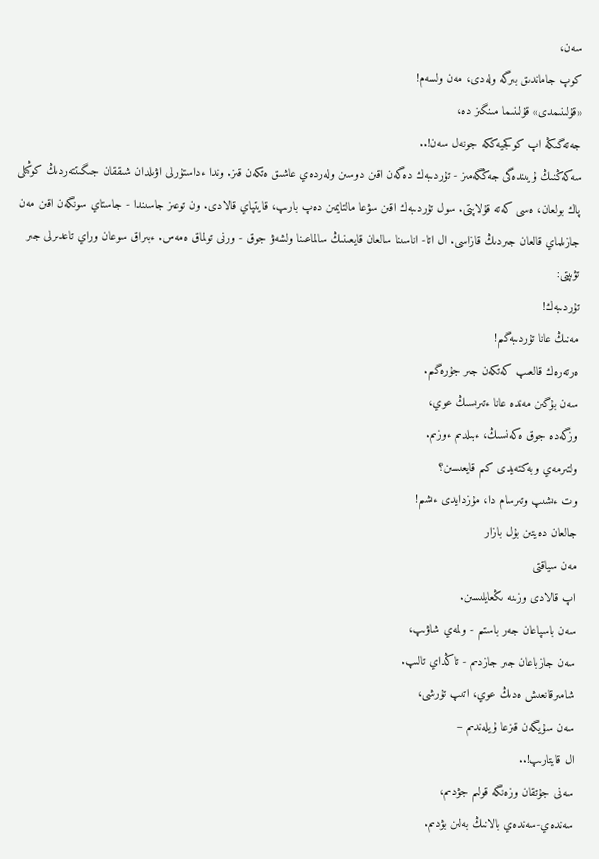سەن،
كوپ جاماندىق بىرگە ولەدى، مەن ولسەم!
«قۇلىنىمدى» قۇلىنىما مىنگىز دە،
جەتەگىڭە اپ كوكجيەككە جونەل سەن!..
سەكەڭنىڭ ۇيىندەگى جەڭگەمىز - تۇردىبەك دەگەن اقىن دوسىن ولەردەي عاشىق ەتكەن قىز. وندا ءداستۇرلى اۋىلدان شىققان جىگىتتەردىڭ كوڭىلى پاك بولعان، ەسى كەتە قۇلاپتى. سول تۇردىبەك اقىن سۋعا مالتايمىن دەپ بارىپ، قايتپاي قالادى. ون توعىز جاسىندا - جاستاي سونگەن اقىن مەن جازىلماي قالعان جىردىڭ قازاسى. ال اتا- اناسىنا سالعان قايعىنىڭ سالماعىنا ولشەۋ جوق - ورنى تولماق ەمەس. ءبىراق سوعان وراي تاعدىرلى جىر تۋىپتى:
تۇردىبەك!
مەنىڭ عانا تۇردىبەگىم!
ەرتەرەك قالعىپ كەتكەن جىر جۇرەگىم.
سەن بۇگىن مەندە عانا ءتىرىسىڭ عوي،
وزگەدە جوق ەكەنسىڭ، ءبىلدىم ءوزىم.
ولتىرمەي وبەكتەيدى كىم قايعىسىن؟
وت ءىشىپ وتىرسام دا، مۇزدايدى ءىشىم!
جالعان دەيتىن بۇل بازار
مەن سياقتى
اپ قالادى وزىنە ىڭعايلىسىن.
سەن باسپاعان جەر باستىم - ولمەي شاۋىپ،
سەن جازباعان جىر جازدىم - تاڭداي تالىپ.
شامىرقانعىش ەدىڭ عوي، اتىپ تۇرشى،
سەن سۇيگەن قىزعا ۇيلەندىم –
ال قايتارىپ!..
سەنى جۇتقان وزەنگە قولىم جۋدىم،
سەندەي-سەندەي بالانىڭ بەلىن بۋدىم.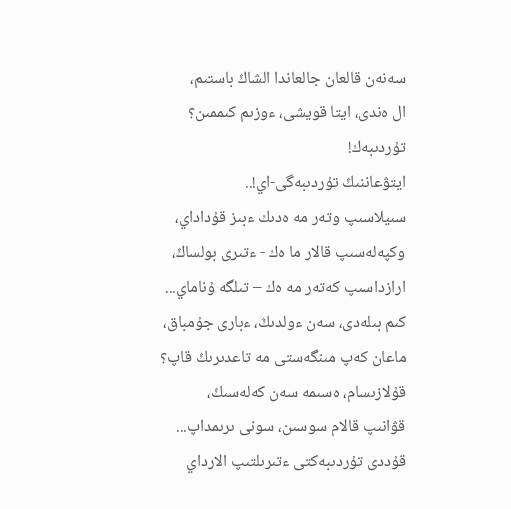سەنەن قالعان جالعاندا الشاڭ باستىم،
ال ەندى، ايتا قويشى، ءوزىم كىممىن؟
تۇردىبەك!
ايتۋعاننىڭ تۇردىبەگى-اي!..
سىيلاسىپ وتەر مە ەدىك ءبىز قۇداداي،
وكپەلەسىپ قالار ما ەك - ءتىرى بولساڭ،
ارازداسىپ كەتەر مە ەك – تىلگە ۇناماي...
كىم بىلەدى، سەن ءولدىڭ، ءبارى جۇمباق،
ماعان كەپ مىنگەستى مە تاعدىرىڭ قاپ؟
قۇلازىسام، ەسىمە سەن كەلەسىڭ،
قۋانىپ قالام سوسىن، سونى ىرىمداپ...
قۇددى تۇردىبەكتى ءتىرىلتىپ الارداي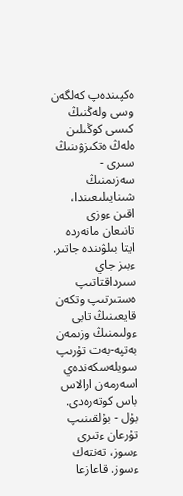ەكپىندەپ كەلگەن وسى ولەڭنىڭ كىسى كوڭىلىن ەلەڭ ەتكىزۋىنىڭ سىرى - سەزىمنىڭ شىنايىلىعىندا، اقىن ءوزى تانىعان مانەردە ايتا بىلۋىندە جاتىر. ءبىز جاي سىرداقتاتىپ ەستىرتىپ وتكەن قايعىنىڭ تابى ءولىمنىڭ وزىمەن بەتپە-بەت تۇرىپ سويلەسكەندەي اسەرمەن ارالاس باس كوتەرەدى. بۇل - بۇلقىنىپ تۇرعان ءتىرى ءسوز، تەنتەك ءسوز. قاعازعا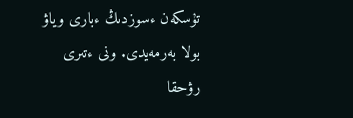تۇسكەن ءسوزدىڭ ءبارى وياۋ بولا بەرمەيدى. ونى ءتىرى رۋحقا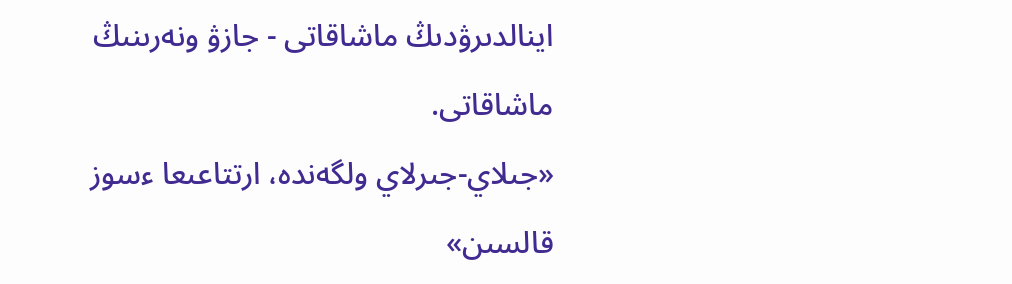اينالدىرۋدىڭ ماشاقاتى - جازۋ ونەرىنىڭ ماشاقاتى.
«جىلاي-جىرلاي ولگەندە، ارتتاعىعا ءسوز قالسىن»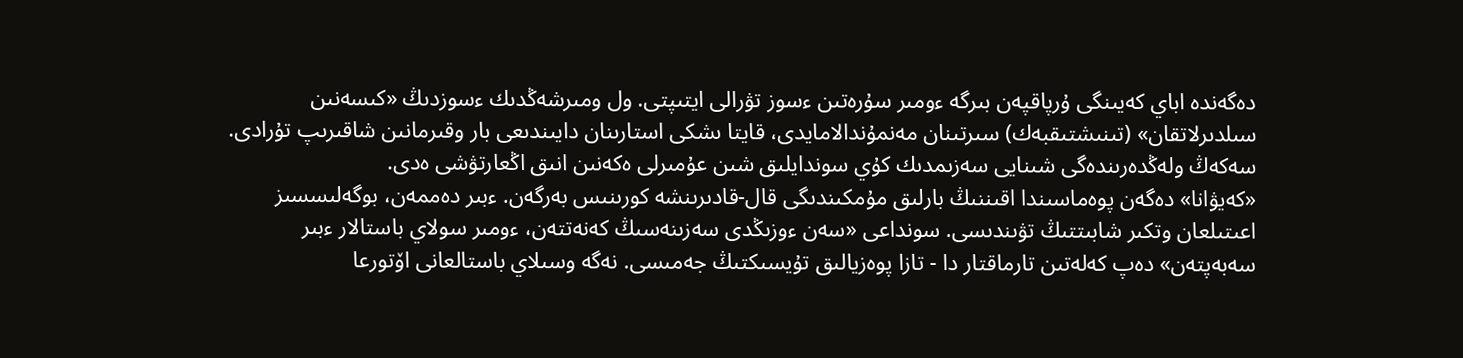دەگەندە اباي كەيىنگى ۇرپاقپەن بىرگە ءومىر سۇرەتىن ءسوز تۋرالى ايتىپتى. ول ومىرشەڭدىك ءسوزدىڭ «كىسەنىن سىلدىرلاتقان» (تىنىشتىقبەك) سىرتىنان مەنمۇندالامايدى، قايتا ىشكى استارىنان دايىندىعى بار وقىرمانىن شاقىرىپ تۇرادى. سەكەڭ ولەڭدەرىندەگى شىنايى سەزىمدىك كۇي سوندايلىق شىن عۇمىرلى ەكەنىن انىق اڭعارتۋشى ەدى.
«كەيۋانا» دەگەن پوەماسىندا اقىننىڭ بارلىق مۇمكىندىگى قال-قادىرىنشە كورىنىس بەرگەن. ءبىر دەممەن، بوگەلىسسىز اعىتىلعان وتكىر شابىتتىڭ تۋىندىسى. سونداعى «سەن ءوزىڭدى سەزىنەسىڭ كەنەتتەن، ءومىر سولاي باستالار ءبىر سەبەپتەن» دەپ كەلەتىن تارماقتار دا - تازا پوەزيالىق تۇيسىكتىڭ جەمىسى. نەگە وسىلاي باستالعانى اۆتورعا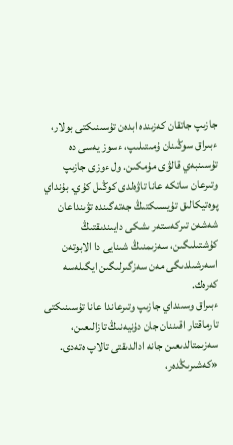جازىپ جاتقان كەزىندە ابدەن تۇسىنىكتى بولار، ءبىراق سوڭىنان ۇمىتىلىپ، ءسوز يەسى دە تۇسىنبەي قالۋى مۇمكىن. ول ءوزى جازىپ وتىرعان ساتكە عانا تاۋەلدى كوڭىل كۇي. بۇنداي پوەتيكالىق تۇيسىكتىڭ جەتەگىندە تۋىنداعان شەشەن تىركەستەر ىشكى دايىندىقتىڭ كۇشتىلىگىن، سەزىمنىڭ شىنايى دا الابوتەن اسەرشىلدىگى مەن سەزگىرلىگىن ايگىلەسە كەرەك.
ءبىراق وسىنداي جازىپ وتىرعاندا عانا تۇسىنىكتى تارماقتار اقىننان جان دۇنيەنىڭ تازالىعىن، سەزىمتالدىعىن جانە ادالدىقتى تالاپ ەتەدى. «كەشىرىڭدەر،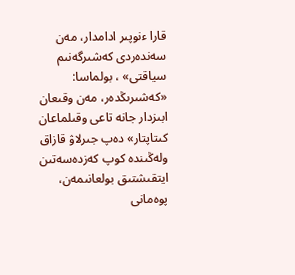قارا ءنوپىر ادامدار، مەن سەندەردى كەشىرگەنىم سياقتى» ، بولماسا: «كەشىرىڭدەر، مەن وقىعان ابىزدار جانە تاعى وقىلماعان كىتاپتار» دەپ جىرلاۋ قازاق ولەڭىندە كوپ كەزدەسەتىن ايتقىشتىق بولعانىمەن، پوەمانى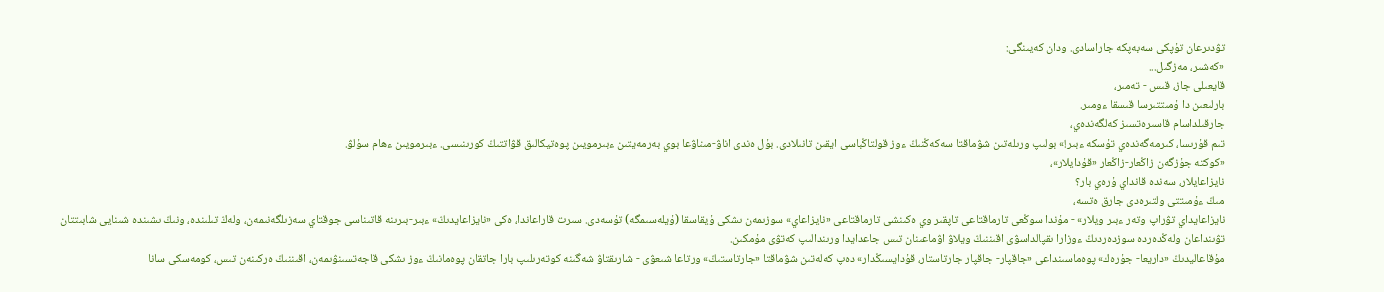تۋدىرعان تۇپكى سەبەپكە جاراسادى. ودان كەيىنگى:
«كەشىر، مەزگىل...
قايعىلى جاز، قىس - تەمىر،
بارلىعىن دا ۇمىتتىرسا قىسقا ءومىر.
جارقىلداسام قاسىرەتسىز كەلگەندەي،
تىم قۇرىسا، كىرمەگەندەي تۇسكە ءبىر!» بولىپ ورىلەتىن شۋماقتا سەكەڭنىڭ ءوز قولتاڭباسى ايقىن تانىلادى. بۇل ەندى اناۋ-مىناۋعا بوي بەرمەيتىن ءبىرمويىن پوەتيكالىق قۋاتتىڭ كورىنىسى. ءبىرمويىن ءھام سۇلۋ.
«كوكتە جۇزگەن زاڭعار-زاڭعار «قۇدايلار»،
نايزاعايلار، سەندە قانداي ۇرەي بار؟
مىڭ ءۇمىتتى ولتىرەدى جارق ەتسە،
نايزاعايداي تۋراپ وتەر ءبىر ويلار» - مۇندا سوڭعى تارماقتاعى تاپقىر وي ەكىنشى تارماقتاعى «نايزاعاي» سوزىمەن ىشكى ۇيقاسقا (ۇيلەسىمگە) تۇسەدى. سىرت قاراعاندا، ەكى «نايزاعايدىڭ» ءبىر-بىرىنە قاتىناسى جوقتاي سەزىلگەنىمەن، ولەڭ تىلىندە، ونىڭ ىشىندە شىنايى شابىتتان تۋىنداعان ولەڭدەردە سوزدەردىڭ ءوزارا ىقپالداسۋى اقىننىڭ ويلاۋ اۋماعىنان تىس جاعدايدا ورىندالىپ كەتۋى مۇمكىن.
مۇقاعاليدىڭ «داريعا- جۇرەك» پوەماسىنداعى «جاقپار- جاقپار جارتاستار، قۇدايسىڭدار» دەپ كەلەتىن شۋماقتا «جارتاستىڭ» ورتاعا شىعۋى - شارىقتاۋ شەگىنە كوتەرىلىپ بارا جاتقان پوەمانىڭ ءوز ىشكى قاجەتسىنۋىمەن، اقىننىڭ ەركىنەن تىس، كومەسكى سانا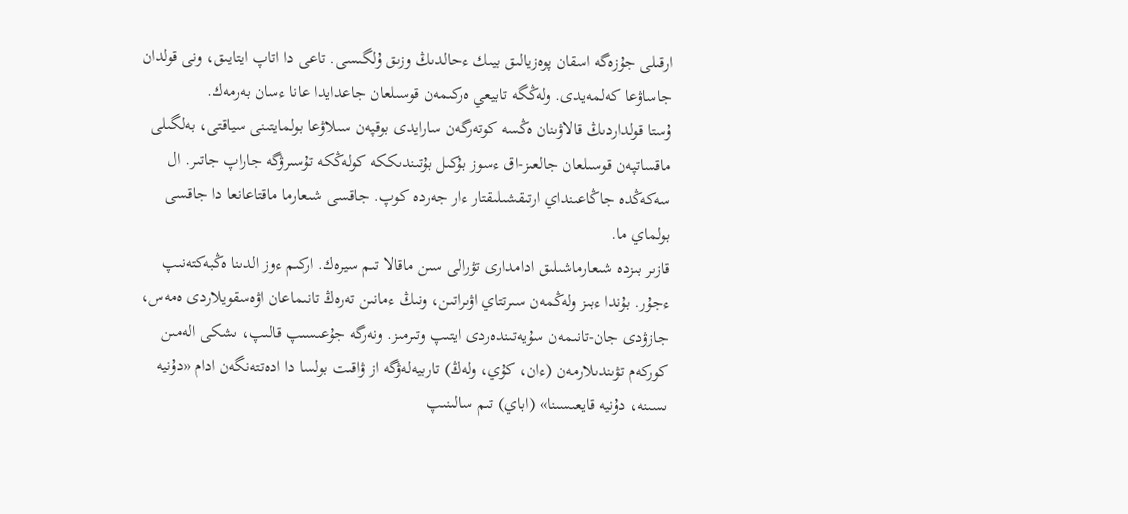ارقىلى جۇزەگە اسقان پوەزيالىق بيىك ءحالدىڭ وزىق ۇلگىسى. تاعى دا اتاپ ايتايىق، ونى قولدان جاساۋعا كەلمەيدى. ولەڭگە تابيعي ەركىمەن قوسىلعان جاعدايدا عانا ءسان بەرمەك.
ۇستا قولداردىڭ قالاۋىنان ەڭسە كوتەرگەن سارايدى بوقپەن سىلاۋعا بولمايتىنى سياقتى، بەلگىلى ماقساتپەن قوسىلعان جالعىز-اق ءسوز بۇكىل بۇتىندىككە كولەڭكە تۇسىرۋگە جاراپ جاتىر. ال سەكەڭدە جاڭاعىنداي ارتىقشىلىقتار ءار جەردە كوپ. جاقسى شىعارما ماقتاعانعا دا جاقسى بولماي ما.
قازىر بىزدە شىعارماشىلىق ادامدارى تۋرالى سىن ماقالا تىم سيرەك. اركىم ءوز الدىنا ەڭبەكتەنىپ ءجۇر. بۇندا ءبىز ولەڭمەن سىرتتاي اۋىراتىن، ونىڭ ءمانىن تەرەڭ تانىماعان اۋەسقويلاردى ەمەس، جازۋدى جان-تانىمەن سۇيەتىندەردى ايتىپ وتىرمىز. ونەرگە جۇعىسىپ قالىپ، ىشكى الەمىن كوركەم تۋىندىلارمەن (ءان، كۇي، ولەڭ) تاربيەلەۋگە از ۋاقىت بولسا دا ادەتتەنگەن ادام «دۇنيە ىسىنە، دۇنيە قايعىسىنا» (اباي) تىم سالىنىپ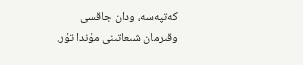كەتپەسە، ودان جاقسى وقىرمان شىعاتىنى مۇندا تۇر.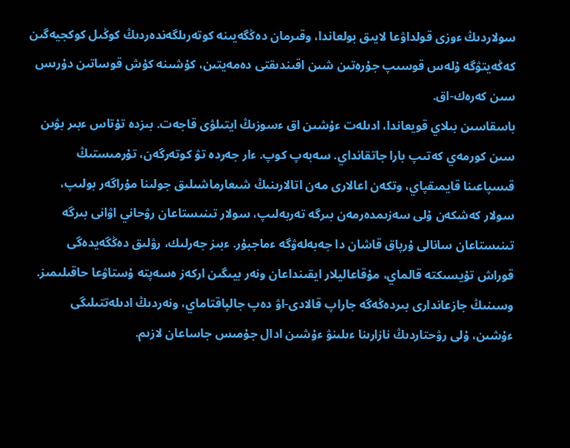سولاردىڭ ءوزى قولداۋعا لايىق بولعاندا، وقىرمان دەڭگەيىنە كوتەرىلگەندەردىڭ كوڭىل كوكجيەگىن كەڭەيتۋگە ۇلەس قوسىپ جۇرەتىن شىن اقىندىقتى دەمەيتىن، كۇشىنە كۇش قوساتىن دۇرىس سىن كەرەك-اق.
باسقاسىن بىلاي قويعاندا، ادىلەت ءۇشىن اق ءسوزىڭ ايتىلۋى قاجەت. بىزدە تۇتاس ءبىر بۋىن سىن كورمەي كەتىپ بارا جاتقانداي. سەبەپ كوپ. ءار جەردە تۋ كوتەرگەن، تۇرمىستىڭ قىسپاعىنا قايمىقپاي، وتكەن اعالارى مەن اتالارىنىڭ شىعارماشىلىق جولىنا مۇراگەر بولىپ، سولار كەشكەن ۇلى سەزىمدەرمەن بىرگە تەربەلىپ، سولار تىنىستاعان رۋحاني اۋانى بىرگە تىنىستاعان سانالى ۇرپاق قاشان دا جەبەلەۋگە ءماجبۇر. ءبىز جەرلىك، رۋلىق دەڭگەيدەگى قوراش تۇيسىكتە قالماي، مۇقاعاليلار ايقىنداعان ونەر بيىگىن اركەز ەسەپتە ۇستاۋعا حاقىلىمىز. وسىنىڭ جازعاندارى بىردەڭەگە جاراپ قالادى-اۋ دەپ جالپاقتاماي، ونەردىڭ ادىلەتتىلىگى ءۇشىن، ۇلى رۋحتاردىڭ نازارىنا ءىلىنۋ ءۇشىن ادال جۇمىس جاساعان لازىم.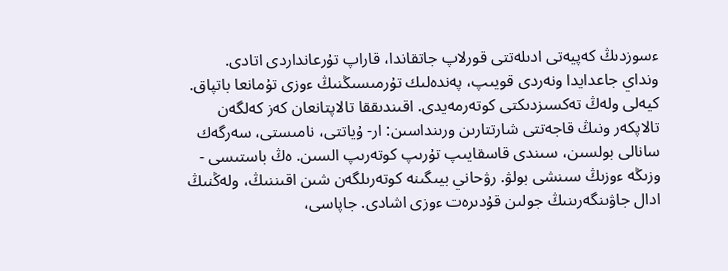ءسوزدىڭ كەپيەتى ادىلەتتى قورلاپ جاتقاندا، قاراپ تۇرعانداردى اتادى. ونداي جاعدايدا ونەردى قويىپ، پەندەلىك تۇرمىسىڭنىڭ ءوزى تۇمانعا باتپاق. كيەلى ولەڭ تەكسىزدىكتى كوتەرمەيدى. اقىندىققا تالاپتانعان كەز كەلگەن تالاپكەر ونىڭ قاجەتتى شارتتارىن ورىنداسىن: ار- ۇياتتى، نامىستى، سەرگەك سانالى بولسىن، سىندى قاسقايىپ تۇرىپ كوتەرىپ السىن. ەڭ باستىسى - وزىڭە ءوزىڭ سىنشى بولۋ. رۋحاني بيىگىنە كوتەرىلگەن شىن اقىننىڭ، ولەڭنىڭ ادال جاۋىنگەرىنىڭ جولىن قۇدىرەت ءوزى اشادى. جاپاسى،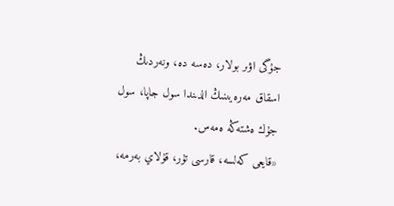جۇگى اۋىر بولار، دەسە دە، ونەردىڭ اسقاق مەرەيىنىڭ الدىندا سول جاپا، سول جۇك ەشتەڭە ەمەس.
«قايعى كەلسە، قارسى تۇر، قۇلاي بەرمە،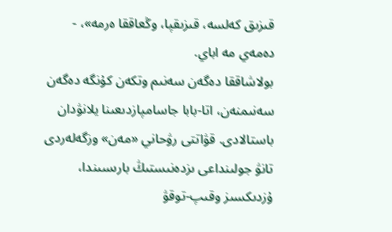قىزىق كەلسە، قىزىقپا، وڭعاققا ەرمە»، - دەمەي مە اباي.
بولاشاققا دەگەن سەنىم وتكەن كۇنگە دەگەن سەنىمنەن، اتا-بابا جاسامپازدىعىنا يلانۋدان باستالادى. قۋاتتى رۋحاني «مەن» وزگەلەردى تانۋ جولىنداعى ىزدەنىستىڭ بارىسىندا، ۇزدىكسىز وقىپ-توقۋ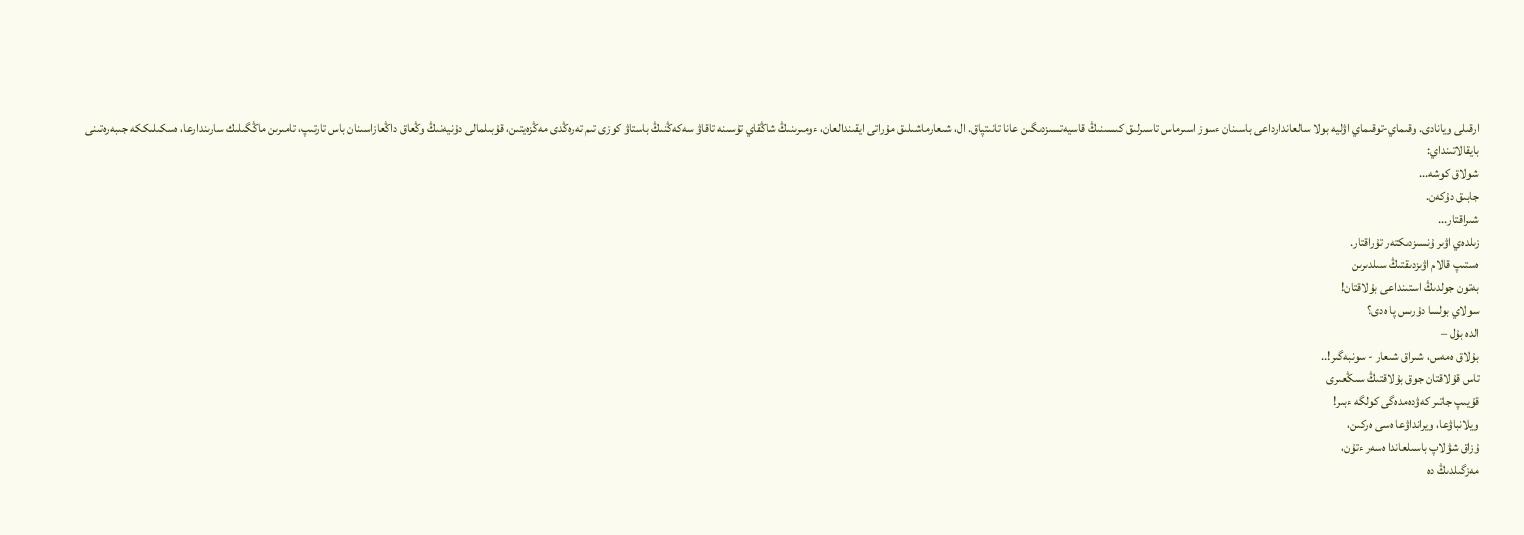ارقىلى ويانادى. وقىماي-توقىماي اۋليە بولا سالعاندارداعى باسىنان ءسوز اسىرماس تاسىرلىق كىسىنىڭ قاسيەتسىزدىگىن عانا تانىتپاق. ال، شىعارماشىلىق مۇراتى ايقىندالعان، ءومىرىنىڭ شاڭقاي تۇسىنە تاقاۋ سەكەڭنىڭ باستاۋ كوزى تىم تەرەڭدى مەڭزەيتىن، قۇبىلمالى دۇنيەنىڭ وڭعاق داڭعازاسىنان باس تارتىپ، تامىرىن ماڭگىلىك سارىندارعا، ەسكىلىككە جىبەرەتىنى بايقالاتىنداي:
شولاق كوشە...
جابىق دۇكەن.
شىراقتار...
زىلدەي اۋىر ۇنسىزدىكتەر تۇراقتار.
ەستىپ قالام اۋىزدىقتىڭ سىلدىرىن
بەتون جولدىڭ استىنداعى بۇلاقتان!
سولاي بولسا دۇرىس پا ەدى؟
الدە بۇل –
بۇلاق ەمەس، شىراق شىعار - سونبەگىر!..
تاس قۇلاقتان جوق بۇلاقتىڭ سىڭعىرى
قۇيىپ جاتىر كەۋدەمدەگى كولگە ءبىر!
ويلانباۋعا، ويرانداۋعا ەسى ەركىن،
ۇزاق شۋلاپ باسىلعاندا ەسەر ءتۇن،
مەزگىلدىڭ دە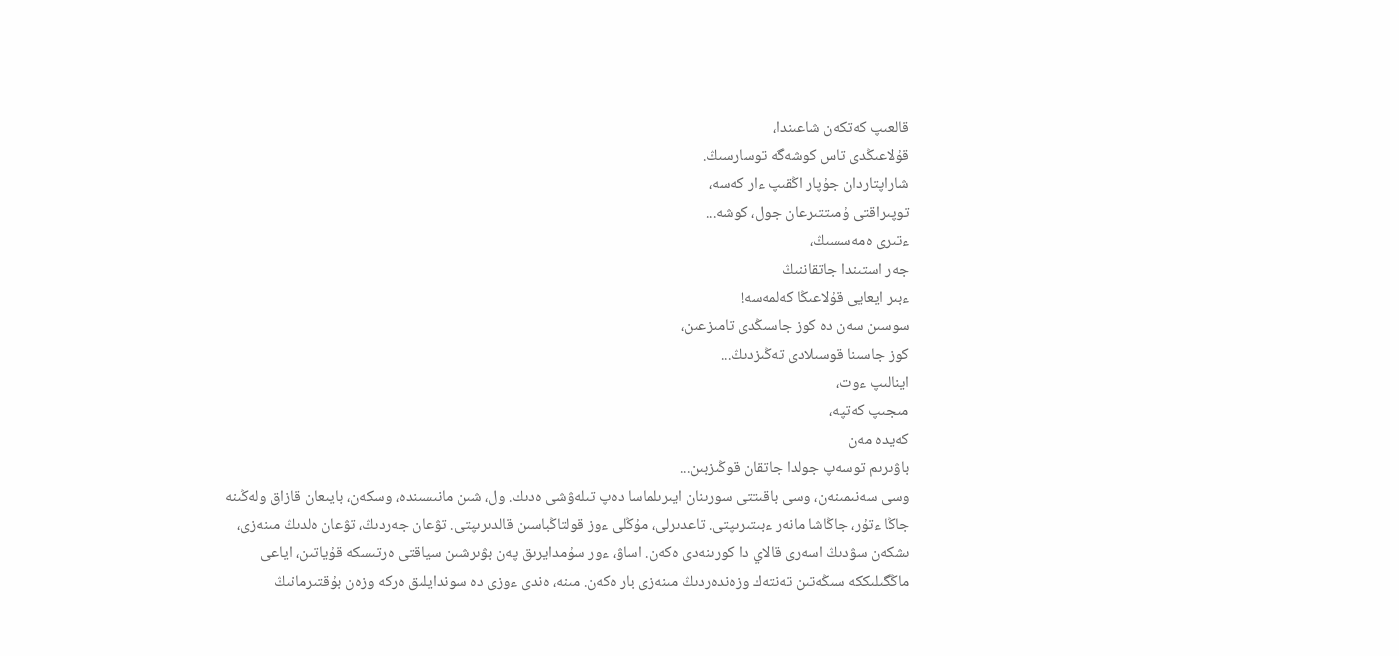قالعىپ كەتكەن شاعىندا،
قۇلاعىڭدى تاس كوشەگە توسارسىڭ.
شاراپتاردان جۇپار اڭقىپ ءار كەسە،
توپىراقتى ۇمىتتىرعان جول، كوشە...
ءتىرى ەمەسسىڭ،
جەر استىندا جاتقاننىڭ
ءبىر ايعايى قۇلاعىڭا كەلمەسە!
سوسىن سەن دە كوز جاسىڭدى تامىزعىن،
كوز جاسىنا قوسىلادى تەڭىزدىڭ...
اينالىپ ءوت،
مىجىپ كەتپە،
كەيدە مەن
باۋىرىم توسەپ جولدا جاتقان قوڭىزبىن...
وسى سەنىمىنەن، وسى باقىتتى سورىنان ايىرىلماسا دەپ تىلەۋشى ەدىك. ول، شىن مانىسىندە، وسكەن، بايىعان قازاق ولەڭىنە جاڭا ءتۇر، جاڭاشا مانەر ءبىتىرىپتى. تاعدىرلى، مۇڭلى ءوز قولتاڭباسىن قالدىرىپتى. تۋعان جەردىڭ، تۋعان ەلدىڭ مىنەزى، ىشكەن سۋدىڭ اسەرى قالاي دا كورىنەدى ەكەن. اساۋ، ءور سۇمدايرىق پەن بۋىرشىن سياقتى ەرتىسكە قۇياتىن، اياعى ماڭگىلىككە سىڭەتىن تەنتەك وزەندەردىڭ مىنەزى بار ەكەن. مىنە، ەندى ءوزى دە سوندايلىق ەركە وزەن بۇقتىرمانىڭ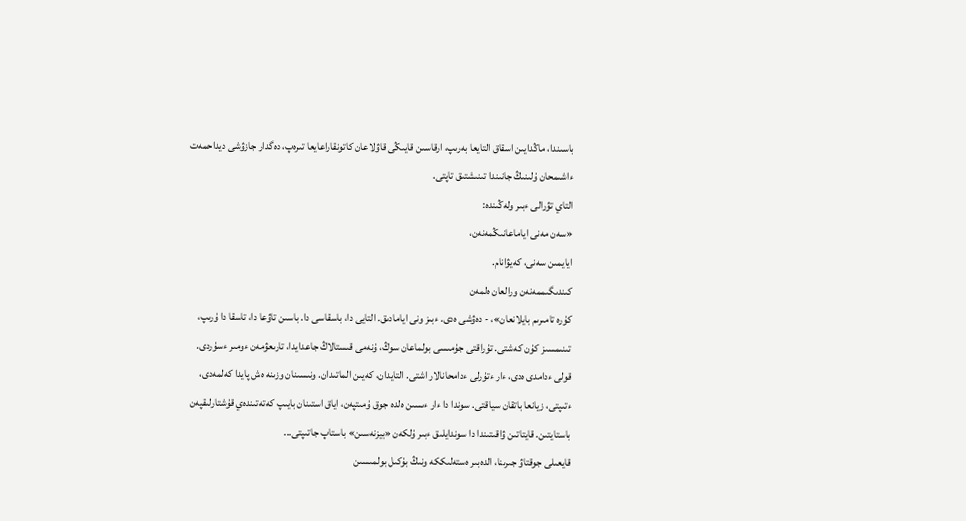باسىندا، ماڭدايىن اسقاق التايعا بەرىپ، ارقاسىن قايىڭى قاۋلاعان كاتونقاراعايعا تىرەپ، دەگدار جازۋشى ديداحمەت ءاشىمحان ۇلىنىڭ جانىندا تىنىشتىق تاپتى.
التاي تۋرالى ءبىر ولەڭىندە:
«سەن مەنى اياماعانىڭمەنەن،
ايايمىن سەنى، كەيۋانام.
كىندىگىممەنەن ورالعان ەلمەن
كۇرە تامىرىم بايلانعان»، - دەۋشى ەدى. ءبىز ونى ايامادىق. التايى دا، باسقاسى دا. باسىن تاۋعا دا، تاسقا دا ۇرىپ، تىنىمسىز كۇن كەشتى. تۇراقتى جۇمىسى بولماعان سوڭ، ۇنەمى قىستالاڭ جاعدايدا، تارىعۋمەن ءومىر ءسۇردى. قولى ءدامدى ەدى، ءار ءتۇرلى ءدامحانالار اشتى. التايدان، كەيىن الماتىدان. ونىسىنان وزىنە ەش پايدا كەلمەدى، ءتىپتى، زيانعا باتقان سياقتى. سوندا دا ءار ءىسىن ەلدە جوق ۇمىتپەن، اياق استىنان بايىپ كەتەتىندەي قۇشتارلىقپەن باستايتىن. قايتاتىن ۋاقىتىندا دا سوندايلىق ءبىر ۇلكەن «بيزنەسىن» باستاپ جاتىپتى...
قايعىلى جوقتاۋ جىرىنا، الدەبىر ەستەلىككە ونىڭ بۇكىل بولمىسىن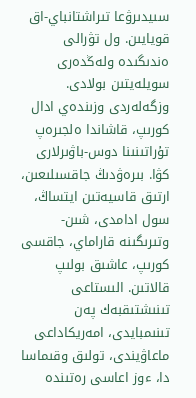سىيدىرۋعا تىراشتانباي-اق قويايىن. ول تۋرالى ەندىگىدە ولەڭدەرى سويلەيتىن بولادى. وزگەلەردى وزىندەي ادال كورىپ، قاشاندا ەلجىرەپ تۇراتىنىنا دوس-باۋىرلارى كۋا. بىرەۋدىڭ جاقسىلىعىن، ارتىق قاسيەتىن ايتساڭ، سول ادامدى، شىن-وتىرىگىنە قاراماي، جاقسى كورىپ، عاشىق بولىپ قالاتىن. الىستاعى تىنىشتىقبەك پەن تىنىمبايدى، امەريكاداعى ماعاۋيندى، تولىق وقىماسا دا، ءوز اعاسى رەتىندە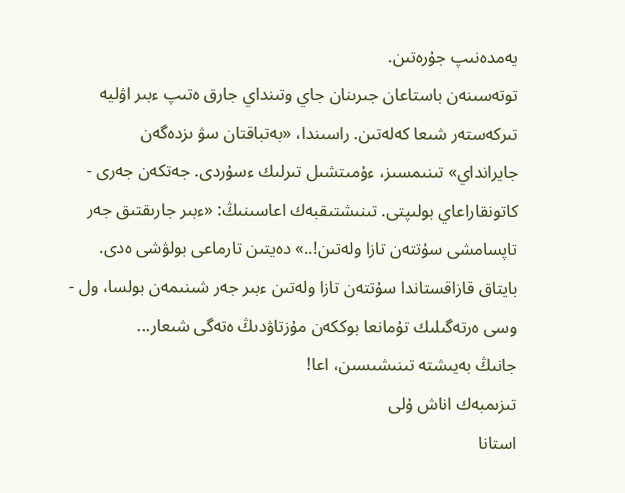يەمدەنىپ جۇرەتىن.
توتەسىنەن باستاعان جىرىنان جاي وتىنداي جارق ەتىپ ءبىر اۋليە تىركەستەر شىعا كەلەتىن. راسىندا، «بەتباقتان سۋ ىزدەگەن جايرانداي» تىنىمسىز، ءۇمىتشىل تىرلىك ءسۇردى. جەتكەن جەرى - كاتونقاراعاي بولىپتى. تىنىشتىقبەك اعاسىنىڭ: «ءبىر جارىقتىق جەر تاپسامشى سۇتتەن تازا ولەتىن!..» دەيتىن تارماعى بولۋشى ەدى. بايتاق قازاقستاندا سۇتتەن تازا ولەتىن ءبىر جەر شىنىمەن بولسا، ول - وسى ەرتەگىلىك تۇمانعا بوككەن مۇزتاۋدىڭ ەتەگى شىعار...
جانىڭ بەيىشتە تىنىشىسىن، اعا!
تىزىمبەك اناش ۇلى
استانا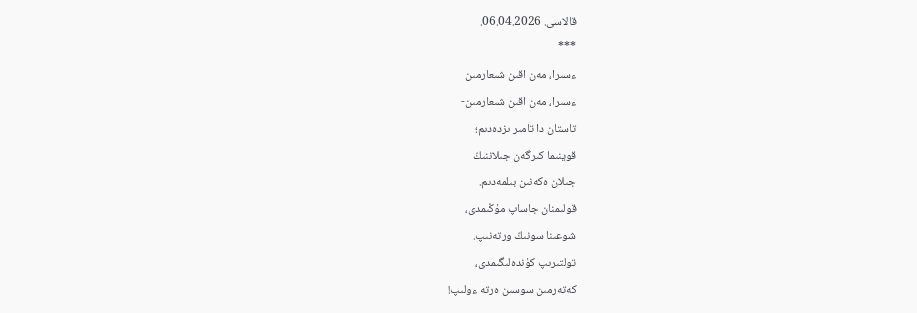قالاسى. 06.04.2026.
***
ءسىرا، مەن اقىن شىعارمىن
ءسىرا، مەن اقىن شىعارمىن-
تاستان دا تامىر ىزدەدىم؛
قوينىما كىرگەن جىلاننىڭ
جىلان ەكەنىن بىلمەدىم.
قولىمنان جاساپ مۇڭىمدى،
شوعىنا سونىڭ ورتەنىپ.
تولتىرىپ كۇندەلىگىمدى،
كەتەرمىن سوسىن ەرتە ءولىپ!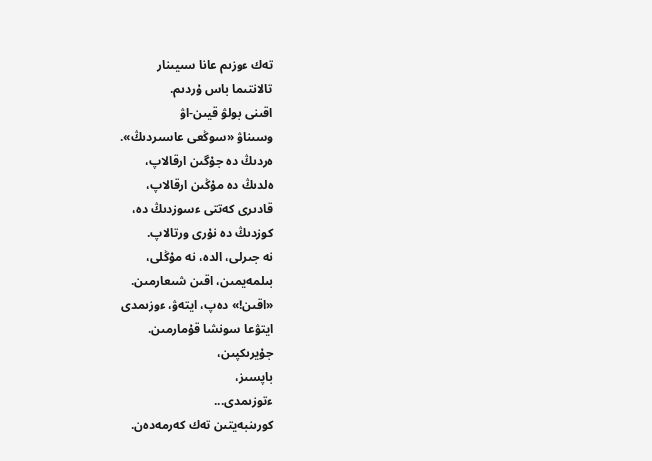تەك ءوزىم عانا سىيىنار
تالانتىما باس ۇردىم.
اقىنى بولۋ قيىن-اۋ
وسىناۋ «سوڭعى عاسىردىڭ».
ەردىڭ دە جۇگىن ارقالاپ،
ەلدىڭ دە مۇڭىن ارقالاپ،
قادىرى كەتتى ءسوزدىڭ دە،
كوزدىڭ دە نۇرى ورتالاپ.
نە جىرلى، الدە، نە مۇڭلى،
بىلمەيمىن، اقىن شىعارمىن.
«اقىن!» دەپ، ايتەۋ، ءوزىمدى
ايتۋعا سونشا قۇمارمىن.
جۇيرىكپىن،
باپسىز،
ءتوزىمدى...
كورىنبەيتىن تەك كەرمەدەن.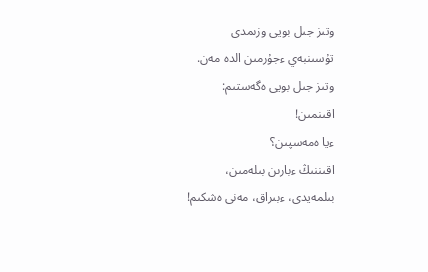وتىز جىل بويى وزىمدى
تۇسىنبەي ءجۇرمىن الدە مەن.
وتىز جىل بويى ەگەستىم:
اقىنمىن!
ءيا ەمەسپىن؟
اقىننىڭ ءبارىن بىلەمىن،
بىلمەيدى، ءبىراق، مەنى ەشكىم!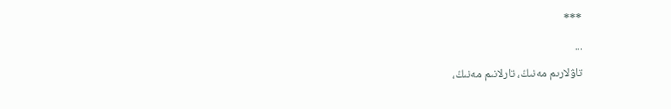***
...
تاۋلارىم مەنىڭ، تارلانىم مەنىڭ،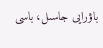باۋرايى جاسىل، باسى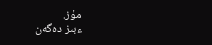مۇز.
ءبىز دەگەن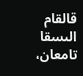قالقام الىسقا تامعان،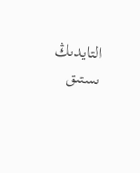التايدىڭ ىستىق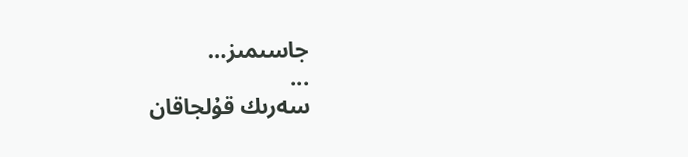جاسىمىز…
...
سەرىك قۇلجاقان